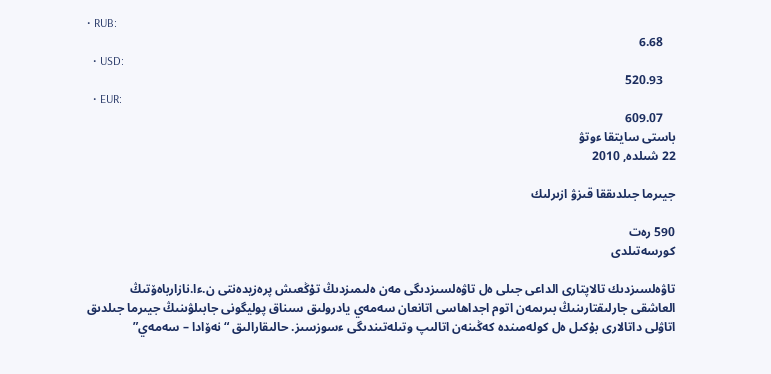• RUB:
    6.68
  • USD:
    520.93
  • EUR:
    609.07
باستى سايتقا ءوتۋ
22 شىلدە, 2010

جيىرما جىلدىققا قىزۋ ازىرلىك

590 رەت
كورسەتىلدى

تاۋەلسىزدىك تالاپتارى الداعى جىلى ەل تاۋەلسىزدىگى مەن ەلىمىزدىڭ تۇڭعىش پرەزيدەنتى ن.ءا.نازارباەۆتىڭ العاشقى جارلىقتارىنىڭ بىرىمەن اتوم اجداھاسى اتانعان سەمەي يادرولىق سىناق پوليگونى جابىلۋىنىڭ جيىرما جىلدىق اتاۋلى داتالارى بۇكىل ەل كولەمىندە كەڭىنەن اتالىپ وتىلەتىندىگى ءسوزسىز. حالىقارالىق “نەۆادا – سەمەي”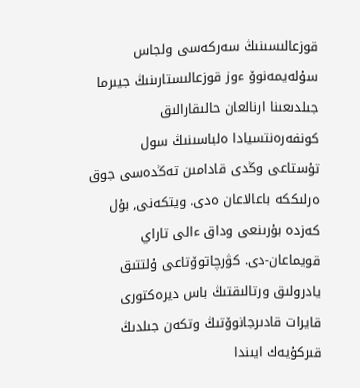قوزعالىسىنىڭ سەركەسى ولجاس سۇلەيمەنوۆ ءوز قوزعالىستارىنىڭ جيىرما جىلدىعىنا ارنالعان حالىقارالىق كونفەرەنتسيادا ەلباسىنىڭ سول تۇستاعى وڭدى قادامىن تەڭدەسى جوق ەرلىككە باعالاعان ەدى. ويتكەنى, بۇل كەزدە بۇرىنعى وداق ءالى تاراي قويماعان-دى. كۋرچاتوۆتاعى ۇلتتىق يادرولىق ورتالىقتىڭ باس ديرەكتورى قايرات قادىرجانوۆتىڭ وتكەن جىلدىڭ قىركۇيەك ايىندا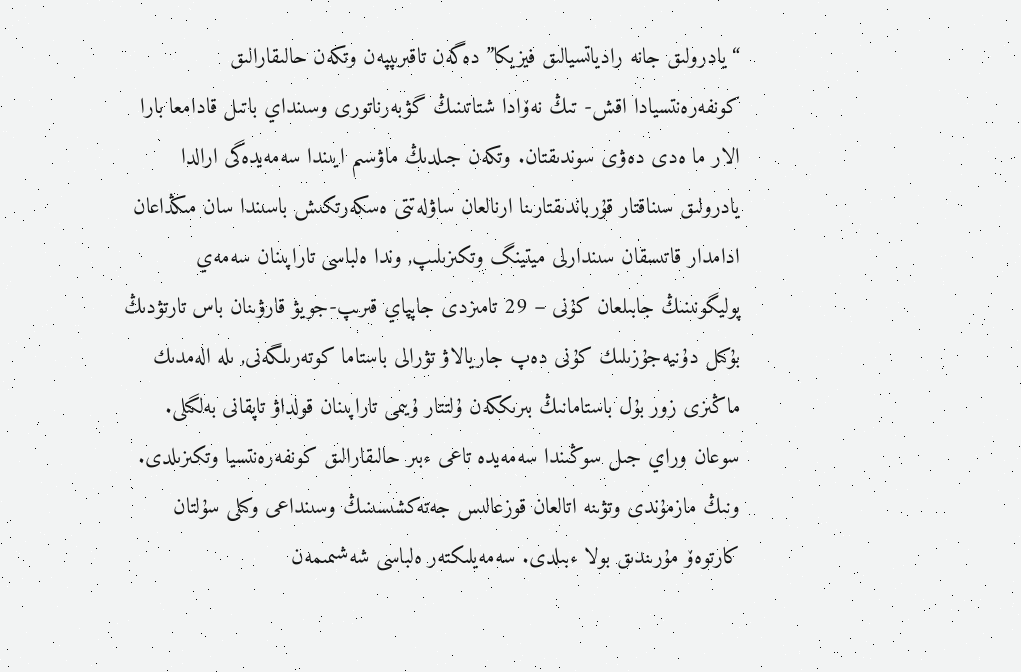“يادرولىق جانە رادياتسيالىق فيزيكا” دەگەن تاقىرىپپەن وتكەن حالىقارالىق كونفەرەنتسيادا اقش- تىڭ نەۆادا شتاتىنىڭ گۋبەرناتورى وسىنداي باتىل قادامعا بارا الار ما ەدى دەۋى سوندىقتان. وتكەن جىلدىڭ ماۋسىم ايىندا سەمەيدەگى ارالدا يادرولىق سىناقتار قۇرباندىقتارىنا ارنالعان ساۋلەتتى ەسكەرتكىش باسىندا سان مىڭداعان ادامدار قاتىسقان سىندارلى ميتينگ وتكىزىلىپ, وندا ەلباسى تاراپىنان سەمەي پوليگونىنىڭ جابىلعان كۇنى – 29 تامىزدى جاپپاي قىرىپ-جويۋ قارۋىنان باس تارتۋدىڭ بۇكىل دۇنيەجۇزىلىك كۇنى دەپ جاريالاۋ تۋرالى باستاما كوتەرىلگەنى, ىلە الەمدىك ماڭىزى زور بۇل باستامانىڭ بىرىككەن ۇلتتار ۇيىمى تاراپىنان قولداۋ تاپقانى بەلگىلى. سوعان وراي جىل سوڭىندا سەمەيدە تاعى ءبىر حالىقارالىق كونفەرەنتسيا وتكىزىلدى. ونىڭ مازمۇندى وتۋىنە اتالعان قوزعالىس جەتەكشىسىنىڭ وسىنداعى وكىلى سۇلتان كارتوەۆ مۇرىندىق بولا ءبىلدى. سەمەيلىكتەر ەلباسى شەشىمىمەن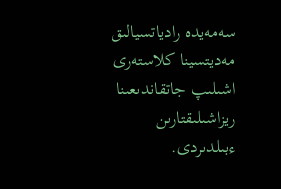سەمەيدە رادياتسيالىق مەديتسينا كلاستەرى اشىلىپ جاتقاندىعىنا ريزاشىلىقتارىن ءبىلدىردى.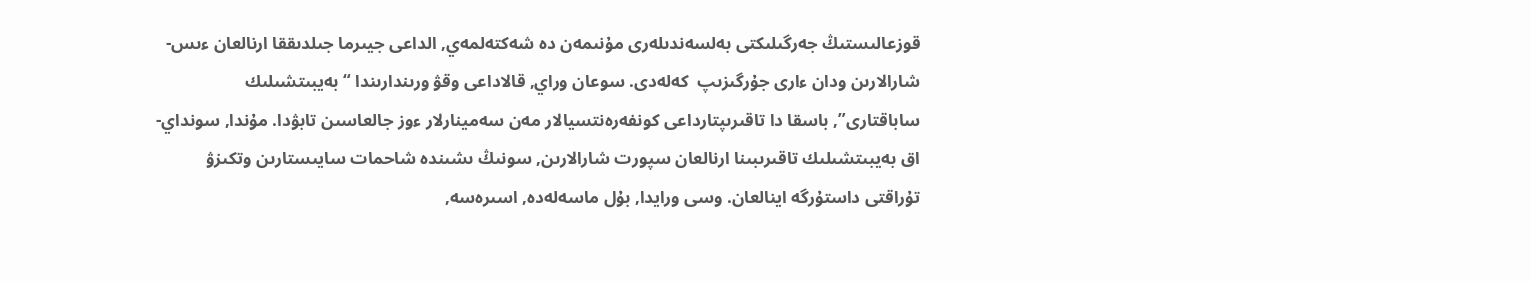قوزعالىستىڭ جەرگىلىكتى بەلسەندىلەرى مۇنىمەن دە شەكتەلمەي, الداعى جيىرما جىلدىققا ارنالعان ءىس-شارالارىن ودان ءارى جۇرگىزىپ  كەلەدى. سوعان وراي, قالاداعى وقۋ ورىندارىندا “بەيبىتشىلىك ساباقتارى”, باسقا دا تاقىرىپتارداعى كونفەرەنتسيالار مەن سەمينارلار ءوز جالعاسىن تابۋدا. مۇندا, سونداي-اق بەيبىتشىلىك تاقىرىبىنا ارنالعان سپورت شارالارىن, سونىڭ ىشىندە شاحمات سايىستارىن وتكىزۋ تۇراقتى داستۇرگە اينالعان. وسى ورايدا, بۇل ماسەلەدە, اسىرەسە,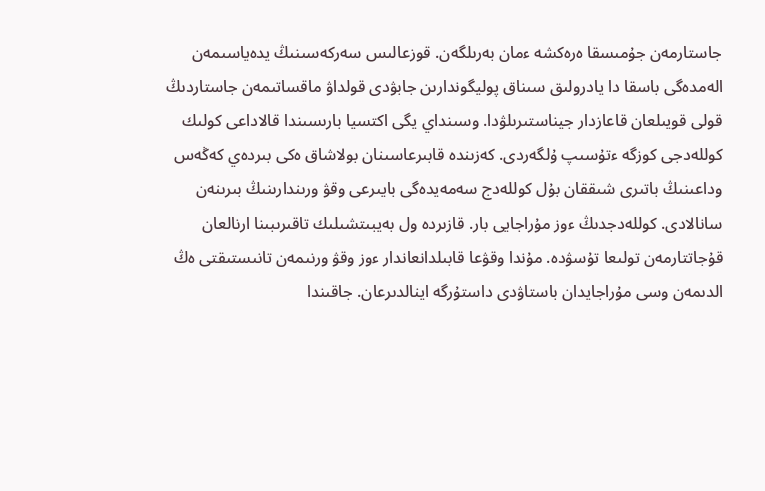جاستارمەن جۇمىسقا ەرەكشە ءمان بەرىلگەن. قوزعالىس سەركەسىنىڭ يدەياسىمەن الەمدەگى باسقا دا يادرولىق سىناق پوليگوندارىن جابۋدى قولداۋ ماقساتىمەن جاستاردىڭ قولى قويىلعان قاعازدار جيناستىرىلۋدا. وسىنداي يگى اكتسيا بارىسىندا قالاداعى كولىك كوللەدجى كوزگە ءتۇسىپ ۇلگەردى. كەزىندە قابىرعاسىنان بولاشاق ەكى بىردەي كەڭەس وداعىنىڭ باتىرى شىققان بۇل كوللەدج سەمەيدەگى بايىرعى وقۋ ورىندارىنىڭ بىرىنەن سانالادى. كوللەدجدىڭ ءوز مۇراجايى بار. قازىردە ول بەيبىتشىلىك تاقىرىبىنا ارنالعان قۇجاتتارمەن تولىعا تۇسۋدە. مۇندا وقۋعا قابىلدانعاندار ءوز وقۋ ورنىمەن تانىستىقتى ەڭ الدىمەن وسى مۇراجايدان باستاۋدى داستۇرگە اينالدىرعان. جاقىندا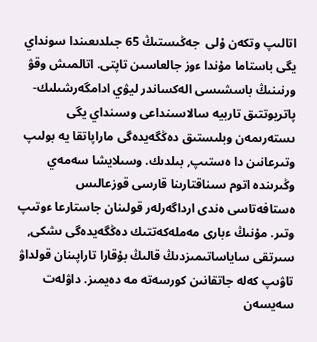اتالىپ وتكەن ۇلى  جەڭىستىڭ 65 جىلدىعىندا سونداي يگى باستاما مۇندا ءوز جالعاسىن تاپتى. اتالمىش وقۋ ورنىنىڭ باسشىسى الەكساندر ليۋي ادامگەرشىلىك-پاتريوتتىق تاربيە سالاسىنداعى وسىنداي يگى ىستەرىمەن وبلىستىق دەڭگەيدەگى ماراپاتقا يە بولىپ وتىرعانىن دا ەستىپ, بىلدىك. وسىلايشا سەمەي وڭىرىندە اتوم سىناقتارىنا قارسى قوزعالىس ەستافەتاسى ەندى ارداگەرلەر قولىنان جاستارعا ءوتىپ وتىر. مۇنىڭ ءبارى مەملەكەتتىك دەڭگەيدەگى ىشكى, سىرتقى ساياساتىمىزدىڭ قالىڭ بۇقارا تاراپىنان قولداۋ تاۋىپ كەلە جاتقانىن كورسەتە مە دەيمىز. داۋلەت سەيسەن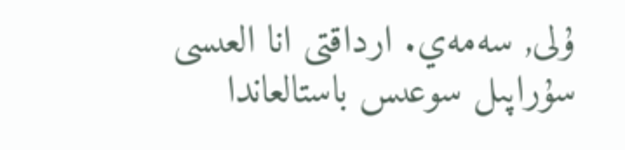ۇلى, سەمەي. ارداقتى انا العىسى سۇراپىل سوعىس باستالعاندا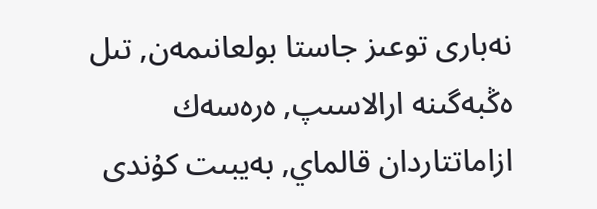نەبارى توعىز جاستا بولعانىمەن, تىل ەڭبەگىنە ارالاسىپ, ەرەسەك ازاماتتاردان قالماي, بەيبىت كۇندى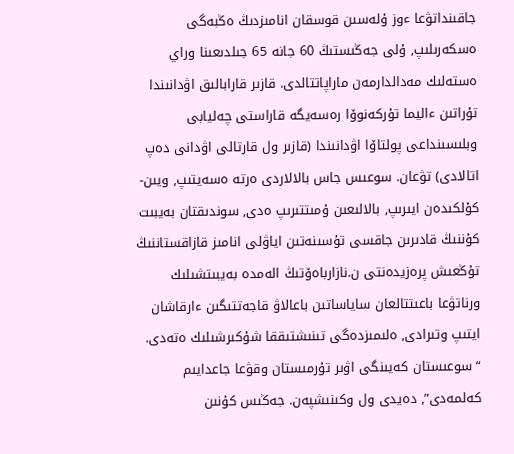جاقىنداتۋعا ءوز ۇلەسىن قوسقان انامىزدىڭ ەڭبەگى ەسكەرىلىپ, ۇلى جەڭىستىڭ 60 جانە 65 جىلدىعىنا وراي ەستەلىك مەدالدارمەن ماراپاتتالدى. قازىر قارابالىق اۋدانىندا تۇراتىن ءاليما تۇركەنوۆا رەسەيگە قاراستى چەليابى وبلىسىنداعى پولتاۆا اۋدانىندا (قازىر ول قارتالى اۋدانى دەپ اتالادى) تۋعان. سوعىس جاس بالالاردى ەرتە ەسەيتىپ, ويىن-كۇلكىدەن ايىرىپ, بالالىعىن ۇمىتتىرىپ ەدى, سوندىقتان بەيبىت كۇننىڭ قادىرىن جاقسى تۇسىنەتىن اياۋلى انامىز قازاقستاننىڭ تۇڭعىش پرەزيدەنتى ن.نازارباەۆتىڭ الەمدە بەيبىتشىلىك ورناتۋعا باعىتتالعان ساياساتىن باعالاۋ قاجەتتىگىن ءارقاشان ايتىپ وتىرادى, ەلىمىزدەگى تىنىشتىققا شۇكىرشىلىك ەتەدى. “سوعىستان كەيىنگى اۋىر تۇرمىستان وقۋعا جاعدايىم كەلمەدى”, دەيدى ول وكىنىشپەن. جەڭىس كۇنىن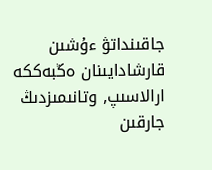جاقىنداتۋ ءۇشىن قارشادايىنان ەڭبەككە ارالاسىپ, وتانىمىزدىڭ جارقىن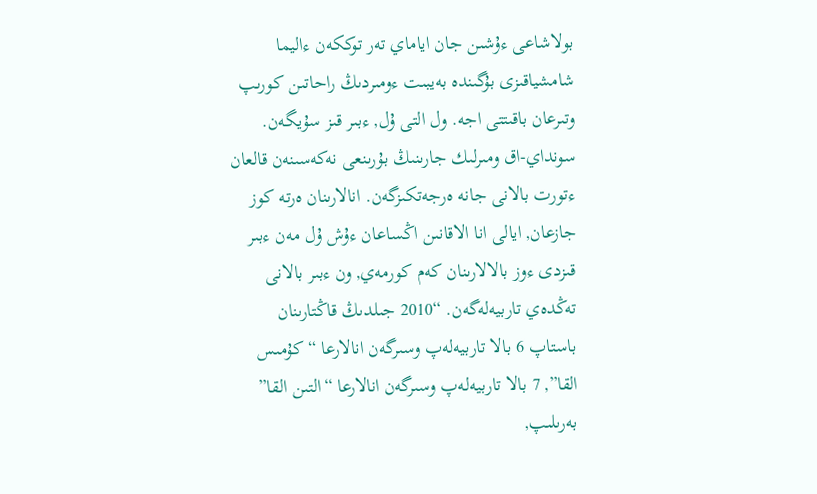بولاشاعى ءۇشىن جان اياماي تەر توككەن ءاليما شامشياقىزى بۇگىندە بەيبىت ءومىردىڭ راحاتىن كورىپ وتىرعان باقىتتى اجە. ول التى ۇل, ءبىر قىز سۇيگەن. سونداي-اق ومىرلىك جارىنىڭ بۇرىنعى نەكەسىنەن قالعان ءتورت بالانى جانە ەرجەتكىزگەن. انالارىنان ەرتە كوز جازعان, ايالى انا الاقانىن اڭساعان ءۇش ۇل مەن ءبىر قىزدى ءوز بالالارىنان كەم كورمەي, ون ءبىر بالانى تەڭدەي تاربيەلەگەن. “2010 جىلدىڭ قاڭتارىنان باستاپ 6 بالا تاربيەلەپ وسىرگەن انالارعا “كۇمىس القا”, 7 بالا تاربيەلەپ وسىرگەن انالارعا “التىن القا” بەرىلىپ,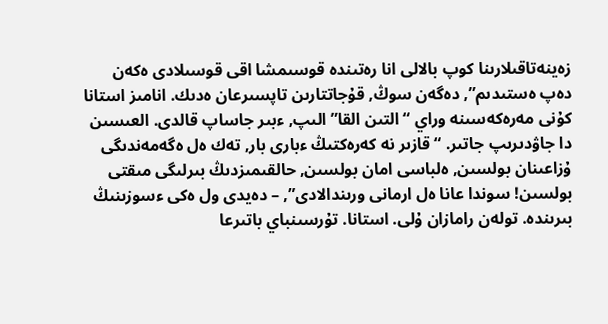زەينەتاقىلارىنا كوپ بالالى انا رەتىندە قوسىمشا اقى قوسىلادى ەكەن دەپ ەستىدىم”, دەگەن سوڭ, قۇجاتتارىن تاپسىرعان ەدىك. انامىز استانا كۇنى مەرەكەسىنە وراي “التىن القا” الىپ, ءبىر جاساپ قالدى. العىسىن دا جاۋدىرىپ جاتىر. “قازىر نە كەرەكتىڭ ءبارى بار, تەك ەل ەگەمەندىگى ۇزاعىنان بولسىن, ەلباسى امان بولسىن, حالقىمىزدىڭ بىرلىگى مىقتى بولسىن! سوندا عانا ەل ارمانى ورىندالادى”, – دەيدى ول ەكى ءسوزىنىڭ بىرىندە. تولەن رامازان ۇلى. استانا. تۇرسىنباي باتىرعا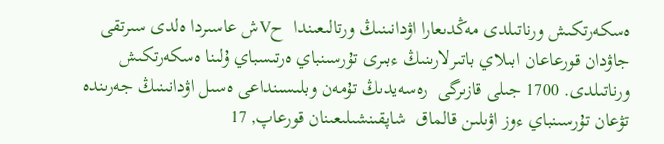ەسكەرتكىش ورناتىلدى مەڭدىعارا اۋدانىنىڭ ورتالىعىندا  حVش عاسىردا ەلدى سىرتقى جاۋدان قورعاعان ابىلاي باتىرلارىنىڭ ءبىرى تۇرسىنباي ەرتىسباي ۇلىنا ەسكەرتكىش ورناتىلدى. 1700 جىلى قازىرگى  رەسەيدىڭ تۇمەن وبلىسىنداعى ەسىل اۋدانىنىڭ جەرىندە تۋعان تۇرسىنباي ءوز اۋىلىن قالماق  شاپقىنشىلىعىنان قورعاپ, 17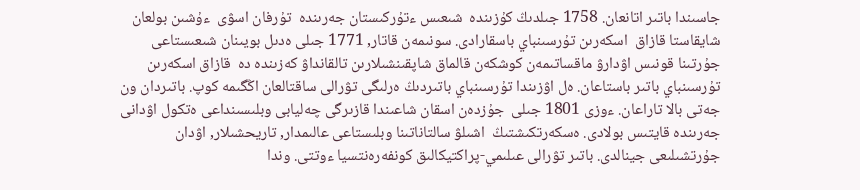جاسىندا باتىر اتانعان. 1758 جىلدىڭ كۇزىندە  شىعىس ءتۇركىستان جەرىندە  تۇرفان اسۋى  ءۇشىن بولعان  شايقاستا قازاق  اسكەرىن تۇرسىنباي باسقارادى. سونىمەن قاتار, 1771 جىلى ەدىل بويىنان شىعىستاعى  جۇرتىنا قونىس اۋدارۋ ماقساتىمەن كوشكەن قالماق شاپقىنشىلارىن تالقانداۋ كەزىندە دە  قازاق اسكەرىن تۇرسىنباي باتىر باستاعان. ەل اۋزىندا تۇرسىنباي باتىردىڭ ەرلىگى تۋرالى ساقتالعان اڭگىمە كوپ. باتىردان ون جەتى بالا تاراعان. ءوزى 1801 جىلى  جۇزدەن اسقان شاعىندا قازىرگى چەليابى وبلىسىنداعى ەتكول اۋدانى جەرىندە قايتىس بولادى. ەسكەرتكىشتىڭ  اشىلۋ سالتاناتىنا وبلىستاعى عالىمدار, تاريحشىلار, اۋدان جۇرتشىلىعى جينالدى. باتىر تۋرالى عىلىمي-پراكتيكالىق كونفەرەنتسيا ءوتتى. وندا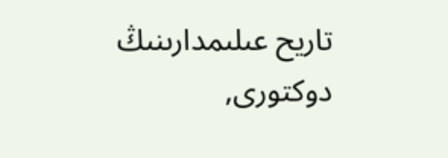تاريح عىلىمدارىنىڭ  دوكتورى,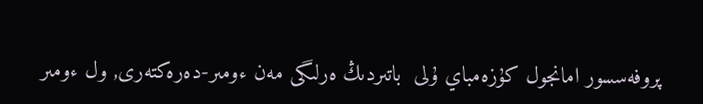پروفەسسور امانجول كۇزەمباي ۇلى  باتىردىڭ ەرلىگى مەن ءومىر-دەرەكتەرى, ول ءومىر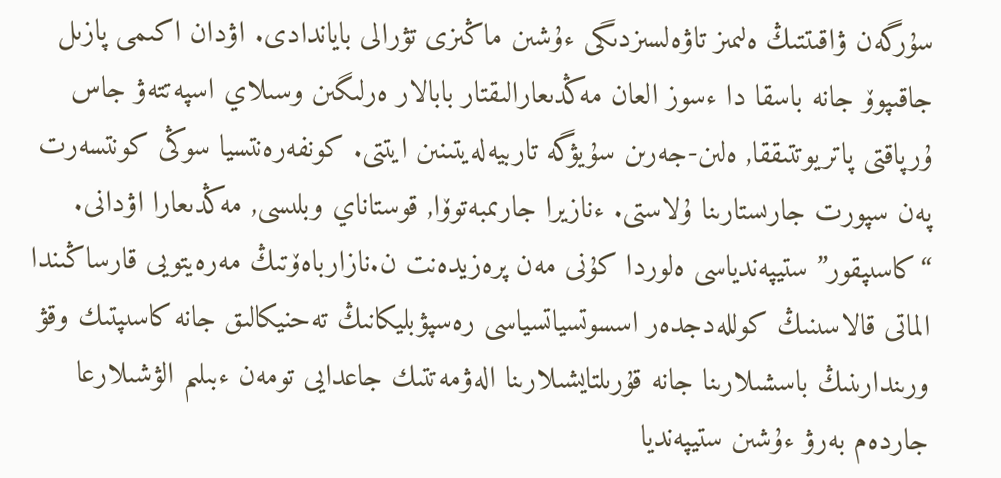سۇرگەن ۋاقىتتىڭ ەلىمىز تاۋەلسىزدىگى ءۇشىن ماڭىزى تۋرالى باياندادى. اۋدان اكىمى پازىل جاقىپوۆ جانە باسقا دا ءسوز العان مەڭدىعارالىقتار بابالار ەرلىگىن وسىلاي اسپەتتەۋ جاس ۇرپاقتى پاتريوتتىققا, ەلىن-جەرىن سۇيۋگە تاربيەلەيتىنىن ايتتى. كونفەرەنتسيا سوڭى كونتسەرت پەن سپورت جارىستارىنا ۇلاستى. ءنازيرا جارىمبەتوۆا, قوستاناي وبلىسى, مەڭدىعارا اۋدانى. “كاسىپقور” ستيپەندياسى ەلوردا كۇنى مەن پرەزيدەنت ن.نازارباەۆتىڭ مەرەيتويى قارساڭىندا الماتى قالاسىنىڭ كوللەدجدەر اسسوتسياتسياسى رەسپۋبليكانىڭ تەحنيكالىق جانە كاسىپتىك وقۋ ورىندارىنىڭ باسشىلارىنا جانە قۇرىلتايشىلارىنا الەۋمەتتىك جاعدايى تومەن ءبىلىم الۋشىلارعا جاردەم بەرۋ ءۇشىن ستيپەنديا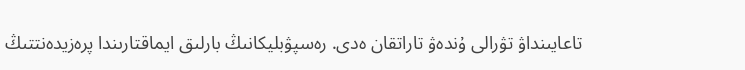تاعايىنداۋ تۋرالى ۇندەۋ تاراتقان ەدى. رەسپۋبليكانىڭ بارلىق ايماقتارىندا پرەزيدەنتتىڭ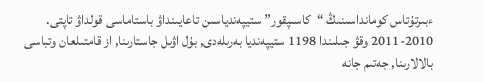ءبىرتۇتاس كومانداسىنىڭ “كاسىپقور” ستيپەندياسىن تاعايىنداۋ باستاماسى قولداۋ تاپتى. 2010-2011 وقۋ جىلىندا 1198 ستيپەنديا بەرىلەدى, بۇل اۋىل جاستارىنا, از قامتىلعان وتباسى بالالارىنا, جەتىم جانە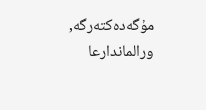مۇگەدەكتەرگە, ورالماندارعا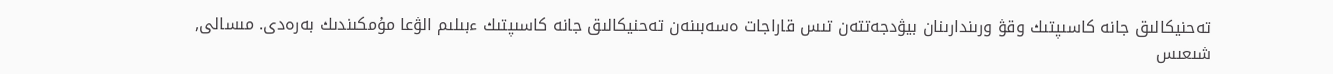تەحنيكالىق جانە كاسىپتىك وقۋ ورىندارىنان بيۋدجەتتەن تىس قاراجات ەسەبىنەن تەحنيكالىق جانە كاسىپتىك ءبىلىم الۋعا مۇمكىندىك بەرەدى. مىسالى, شىعىس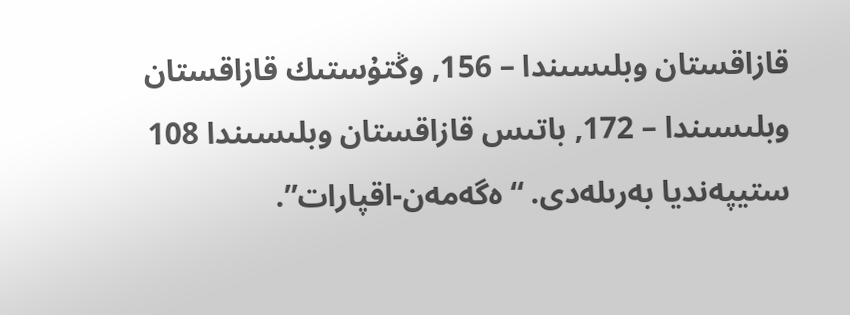قازاقستان وبلىسىندا – 156, وڭتۇستىك قازاقستان وبلىسىندا – 172, باتىس قازاقستان وبلىسىندا 108 ستيپەنديا بەرىلەدى. “ەگەمەن-اقپارات”.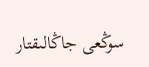سوڭعى جاڭالىقتار